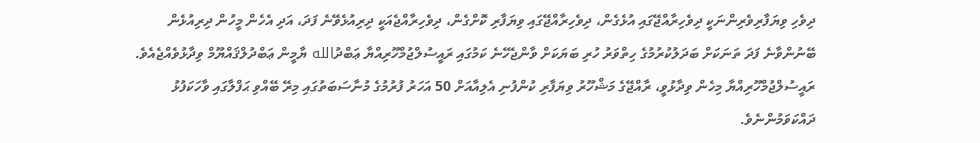ދިވެހި ވިޔަފާރިވެރިންނަކީ ދިވެހިރާއްޖޭގައި އުޅެގެން، ދިވެހިރާއްޖޭގައި ވިޔަފާރި ކޮށްގެން، ދިވެހިރާއްޖެއަކީ ދިރިއުޅެވޭނެ ފަދަ، އަދި އެހެން މީހުން ދިރިއުޅެން ބޭނުންވާނެ ފަދަ ތަނަކަށް ބަދަލުކުރުމުގެ ހިތްވަރު ހުރި ބަޔަކަށް ވާންޖެހޭނެ ކަމުގައި ރައީސުލްޖުމްހޫރިއްޔާ ޢަބްދުالله ޔާމީން ޢަބްދުލްޤައްޔޫމް ވިދާޅުވެއްޖެއެވެ. ރައީސުލްޖުމްހޫރިއްޔާ މިހެން ވިދާޅުވީ، ރާއްޖޭގެ މަޝްހޫރު ވިޔަފާރި ކުންފުނި އެލިއާއަށް 50 އަހަރު ފުރުމުގެ މުނާސަބަތުގައި މިރޭ ބޭއްވި ޙަފްލާގައި ވާހަކަފުޅު ދައްކަވަމުންނެވެ.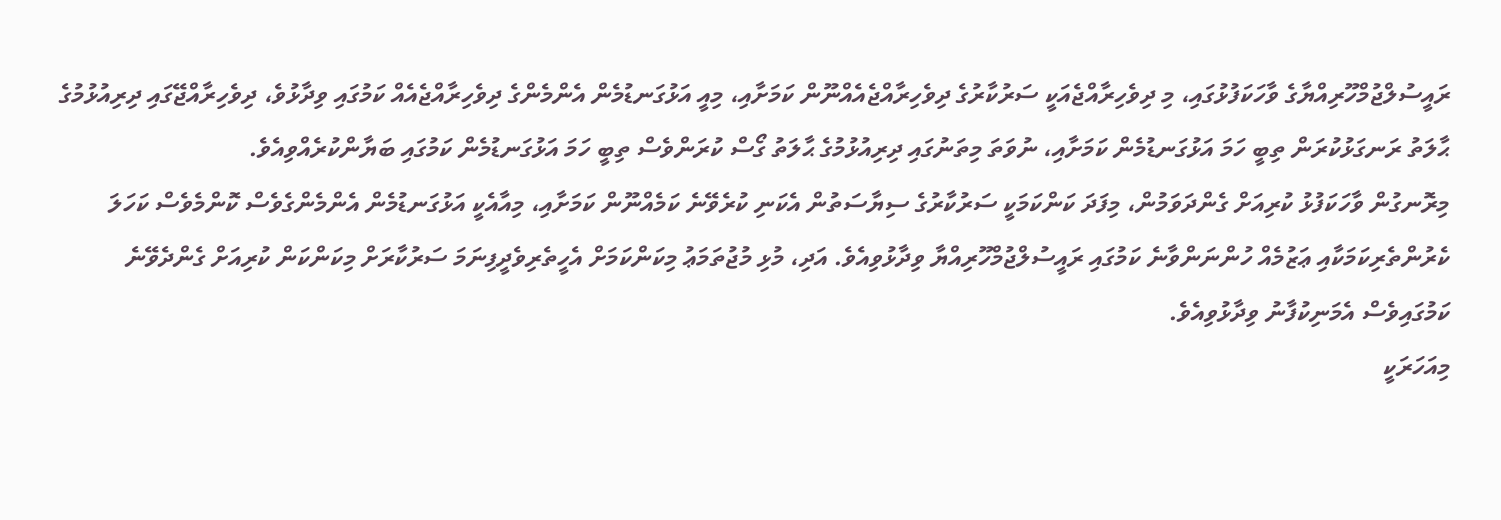ރައީސުލްޖުމްހޫރިއްޔާގެ ވާހަކަފުޅުގައި، މި ދިވެހިރާއްޖެއަކީ ސަރުކާރުގެ ދިވެހިރާއްޖެއެއްނޫން ކަމަށާއި، މިއީ އަޅުގަނޑުމެން އެންމެންގެ ދިވެހިރާއްޖެއެއް ކަމުގައި ވިދާޅުވެ، ދިވެހިރާއްޖޭގައި ދިރިއުޅުމުގެ ޙާލަތު ރަނގަޅުކުރަން ތިބީ ހަމަ އަޅުގަނޑުމެން ކަމަށާއި، ނުވަތަ މިތަނުގައި ދިރިއުޅުމުގެ ޙާލަތު ގޯސް ކުރަންވެސް ތިބީ ހަމަ އަޅުގަނޑުމެން ކަމުގައި ބަޔާންކުރެއްވިއެވެ.
މިރޮނގުން ވާހަކަފުޅު ކުރިއަށް ގެންދަވަމުން، މިފަދަ ކަންކަމަކީ ސަރުކާރުގެ ސިޔާސަތުން އެކަނި ކުރެވޭނެ ކަމެއްނޫން ކަމަށާއި، މިއާއެކީ އަޅުގަނޑުމެން އެންމެންގެވެސް ކޮންމެވެސް ކަހަލަ ކެރުންތެރިކަމަކާއި ޢަޒުމެއް ހުންނަންވާނެ ކަމުގައި ރައީސުލްޖުމްހޫރިއްޔާ ވިދާޅުވިއެވެ. އަދި، މުޅި މުޖުތަމަޢު މިކަންކަމަށް އެހީތެރިވެދީފިނަމަ ސަރުކާރަށް މިކަންކަން ކުރިއަށް ގެންދެވޭނެ ކަމުގައިވެސް އެމަނިކުފާނު ވިދާޅުވިއެވެ.
މިއަހަރަކީ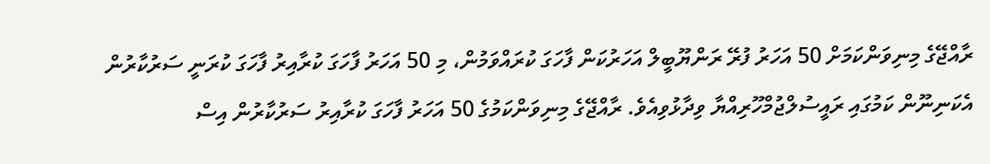ރާއްޖޭގެ މިނިވަންކަމަށް 50 އަހަރު ފުރޭ ރަންޔޫބީލް އަހަރުކަން ފާހަގަ ކުރައްވަމުން، މި 50 އަހަރު ފާހަގަ ކުރާއިރު ފާހަގަ ކުރަނީ ސަރުކާރުން އެކަނިނޫން ކަމުގައި ރައީސުލްޖުމްހޫރިއްޔާ ވިދާޅުވިއެވެ. ރާއްޖޭގެ މިނިވަންކަމުގެ 50 އަހަރު ފާހަގަ ކުރާއިރު ސަރުކާރުން އިސް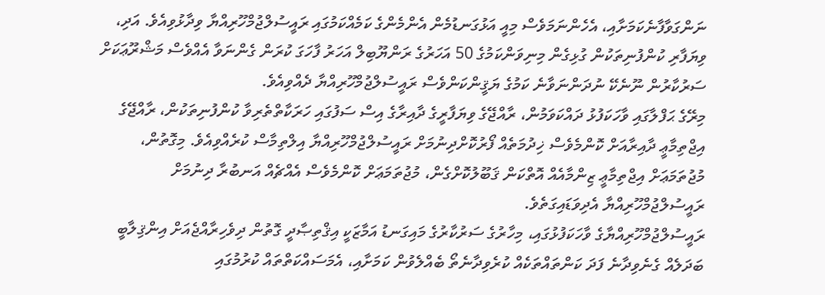ނަންގަވާފާނެކަމަށާއި، އެހެންނަމަވެސް މިއީ އަޅުގަނޑުމެން އެންމެންގެ ކަމެއްކަމުގައި ރައީސުލްޖުމްހޫރިއްޔާ ވިދާޅުވިއެވެ. އަދި، ވިޔަފާރި ކުންފުނިތަކުން ގުޅިގެން މިނިވަންކަމުގެ 50 އަހަރުގެ ރަންޔޫބިލް އަހަރު ފާހަގަ ކުރަން ގެންނަވާ އެއްވެސް މަޝްރޫޢަކަށް ސަރުކާރުން ނޫނެކޭ ނުދަންނަވާނެ ކަމުގެ ޔަޤީންކަންވެސް ރައީސުލްޖުމްހޫރިއްޔާ ދެއްވިއެވެ.
މިރޭގެ ޙަފްލާގައި ވާހަކަފުޅު ދައްކަވަމުން، ރާއްޖޭގެ ވިޔަފާރީގެ ދާއިރާގެ އިސް ސަފުގައި ހަރަކާތްތެރިވާ ކުންފުނިތަކުން، ރާއްޖޭގެ އިޖްތިމާޢީ ދާއިރާއަށް ކޮންމެވެސް ޚިދުމަތެއް ފޯރުކޮށްދިނުމަށް ރައީސުލްޖުމްހޫރިއްޔާ އިލްތިމާސް ކުރެއްވިއެވެ. މިގޮތުން، މުޖުތަމަޢަށް އިޖްތިމާޢީ ޒިންމާއެއް އޮތްކަން ޤަބޫލުކޮށްގެން، މުޖުތަމަޢަށް ކޮންމެވެސް އެއްޗެއް އަނބުރާ ދިނުމަށް ރައީސުލްޖުމްހޫރިއްޔާ އެދިވަޑައިގަތެވެ.
ރައީސުލްޖުމްހޫރިއްޔާގެ ވާހަކަފުޅުގައި، މިހާރުގެ ސަރުކާރުގެ މައިގަނޑު އަމާޒަކީ އިޤްތިޞާދީ ގޮތުން ދިވެހިރާއްޖެއަށް އިންޤިލާބީ ބަދަލެއް ގެނެވިދާނެ ފަދަ ކަންތައްތަކެއް ކުރެވިދާނެތޯ ބެއްލެވުން ކަމަށާއި، އެމަސައްކަތްތައް ކުރުމުގައި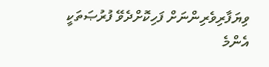ވިޔަފާރިވެރިންނަށް ފަހިކޮށްދެވޭ ފުރުޞަތަކީ އެންމެ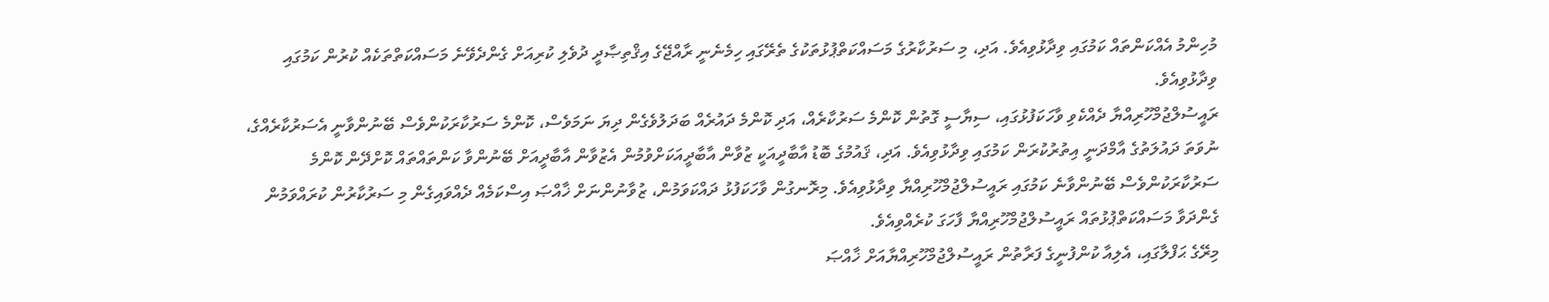މުހިންމު އެއްކަންތައް ކަމުގައި ވިދާޅުވިއެވެ. އަދި، މި ސަރުކާރުގެ މަސައްކަތްޕުޅުތަކުގެ ތެރޭގައި ހިމެނެނީ ރާއްޖޭގެ އިޤްތިޞާދީ ދުވެލި ކުރިއަށް ގެންދެވޭނެ މަސައްކަތްތަކެއް ކުރުން ކަމުގައި ވިދާޅުވިއެވެ.
ރައީސުލްޖުމްހޫރިއްޔާ ދެއްކެވި ވާހަކަފުޅުގައި، ސިޔާސީ ގޮތުން ކޮންމެ ސަރުކާރެއް، އަދި ކޮންމެ ދައުރެއް ބަދަލުވެގެން ދިޔަ ނަމަވެސް، ކޮންމެ ސަރުކާރަކުންވެސް ބޭނުންވާނީ އެސަރުކާރެއްގެ، ނުވަތަ ދައުލަތުގެ އާމްދަނީ އިތުރުކުރަން ކަމުގައި ވިދާޅުވިއެވެ. އަދި، ޤައުމުގެ ބޮޑު އާބާދީއަކީ ޒުވާން އާބާދީއަކަށްވުމުން އެޒުވާން އާބާދީއަށް ބޭނުންވާ ކަންތައްތައް ކޮށްދޭން ކޮންމެ ސަރުކާރަކުންވެސް ބޭނުންވާނެ ކަމުގައި ރައީސުލްޖުމްހޫރިއްޔާ ވިދާޅުވިއެވެ. މިރޮނގުން ވާހަކަފުޅު ދައްކަވަމުން، ޒުވާނުންނަށް ޚާއްޞަ އިސްކަމެއް ދެއްވައިގެން މި ސަރުކާރުން ކުރައްވަމުން ގެންދަވާ މަސައްކަތްޕުޅުތައް ރައީސުލްޖުމްހޫރިއްޔާ ފާހަގަ ކުރެއްވިއެވެ.
މިރޭގެ ޙަފްލާގައި، އެލިއާ ކުންފުނީގެ ފަރާތުން ރައީސުލްޖުމްހޫރިއްޔާއަށް ޚާއްޞަ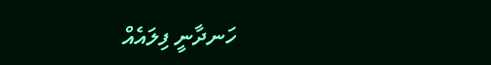ހަނދާނީ ފިލައެއް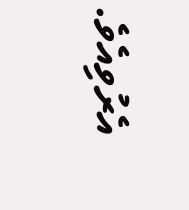އެރުވިއެވެ.